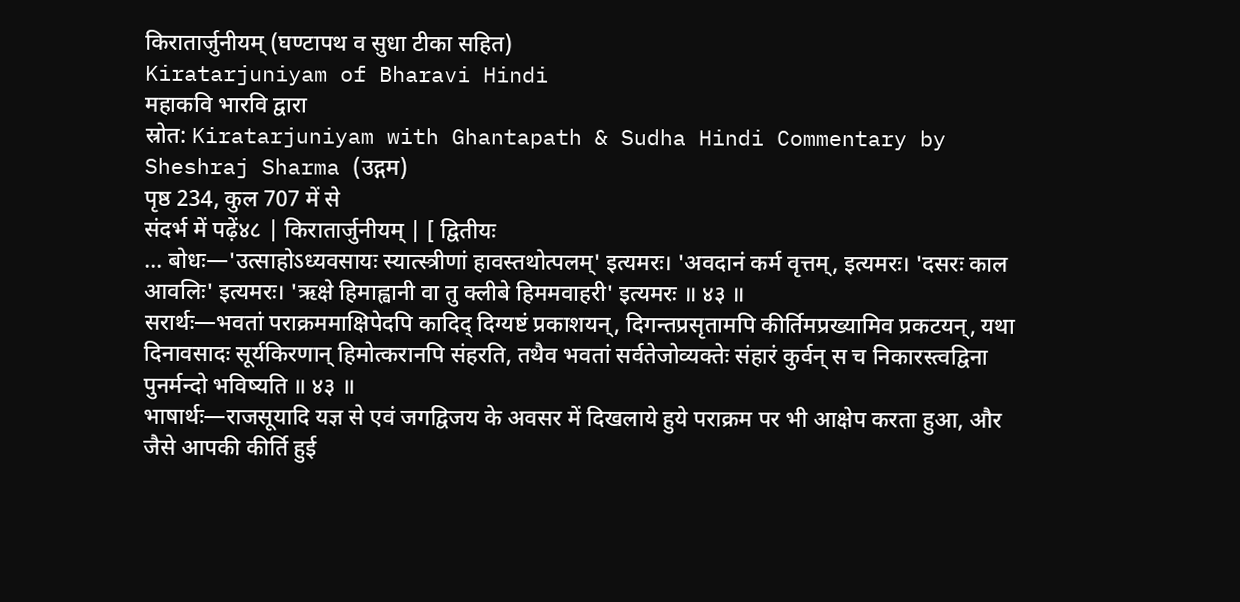किरातार्जुनीयम् (घण्टापथ व सुधा टीका सहित)
Kiratarjuniyam of Bharavi Hindi
महाकवि भारवि द्वारा
स्रोत: Kiratarjuniyam with Ghantapath & Sudha Hindi Commentary by Sheshraj Sharma (उद्गम)
पृष्ठ 234, कुल 707 में से
संदर्भ में पढ़ें४८ | किरातार्जुनीयम् | [ द्वितीयः
... बोधः—'उत्साहोऽध्यवसायः स्यात्स्त्रीणां हावस्तथोत्पलम्' इत्यमरः। 'अवदानं कर्म वृत्तम्, इत्यमरः। 'दसरः काल आवलिः' इत्यमरः। 'ऋक्षे हिमाह्वानी वा तु क्लीबे हिममवाहरी' इत्यमरः ॥ ४३ ॥
सरार्थः—भवतां पराक्रममाक्षिपेदपि कादिद् दिग्यष्टं प्रकाशयन्, दिगन्तप्रसृतामपि कीर्तिमप्रख्यामिव प्रकटयन्, यथा दिनावसादः सूर्यकिरणान् हिमोत्करानपि संहरति, तथैव भवतां सर्वतेजोव्यक्तेः संहारं कुर्वन् स च निकारस्त्वद्विना पुनर्मन्दो भविष्यति ॥ ४३ ॥
भाषार्थः—राजसूयादि यज्ञ से एवं जगद्विजय के अवसर में दिखलाये हुये पराक्रम पर भी आक्षेप करता हुआ, और जैसे आपकी कीर्ति हुई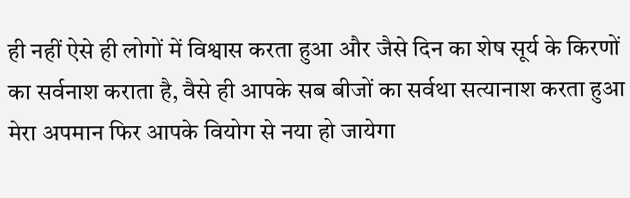ही नहीं ऐसे ही लोगों में विश्वास करता हुआ और जैसे दिन का शेष सूर्य के किरणों का सर्वनाश कराता है, वैसे ही आपके सब बीजों का सर्वथा सत्यानाश करता हुआ मेरा अपमान फिर आपके वियोग से नया हो जायेगा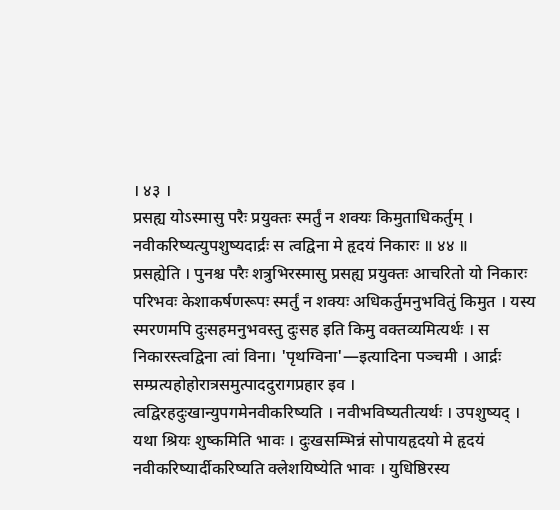। ४३ ।
प्रसह्य योऽस्मासु परैः प्रयुक्तः स्मर्तुं न शक्यः किमुताधिकर्तुम् ।
नवीकरिष्यत्युपशुष्यदार्द्रः स त्वद्विना मे हृदयं निकारः ॥ ४४ ॥
प्रसह्येति । पुनश्च परैः शत्रुभिरस्मासु प्रसह्य प्रयुक्तः आचरितो यो निकारः परिभवः केशाकर्षणरूपः स्मर्तुं न शक्यः अधिकर्तुमनुभवितुं किमुत । यस्य स्मरणमपि दुःसहमनुभवस्तु दुःसह इति किमु वक्तव्यमित्यर्थः । स निकारस्त्वद्विना त्वां विना। 'पृथग्विना'—इत्यादिना पञ्चमी । आर्द्रः सम्प्रत्यहोहोरात्रसमुत्पाददुरागप्रहार इव । त्वद्विरहदुःखान्युपगमेनवीकरिष्यति । नवीभविष्यतीत्यर्थः । उपशुष्यद् । यथा श्रियः शुष्कमिति भावः । दुःखसम्भिन्नं सोपायहृदयो मे हृदयं नवीकरिष्यार्दीकरिष्यति क्लेशयिष्येति भावः । युधिष्ठिरस्य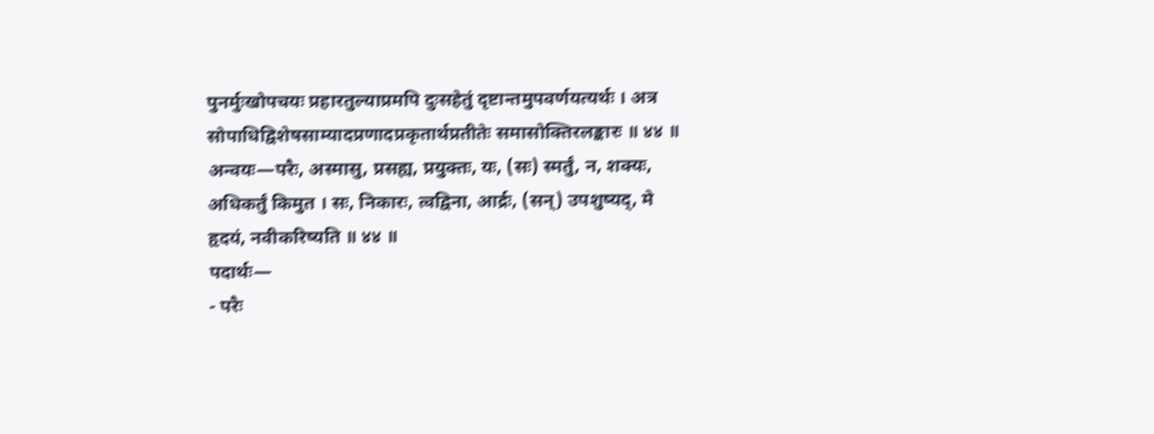पुनर्मुःखोपचयः प्रहारतुल्याप्रमपि दुःसहेतुं दृष्टान्तमुपवर्णयत्यर्थः । अत्र सोपाधिद्विशेषसाम्यादप्रणादप्रकृतार्थप्रतीतेः समासोक्तिरलङ्कारः ॥ ४४ ॥
अन्वयः—परैः, अस्मासु, प्रसह्य, प्रयुक्तः, यः, (सः) स्मर्तुं, न, शक्यः, अधिकर्तुं किमुत । सः, निकारः, त्वद्विना, आर्द्रः, (सन्) उपशुष्यद्, मे हृदयं, नवीकरिष्यति ॥ ४४ ॥
पदार्थः—
- परैः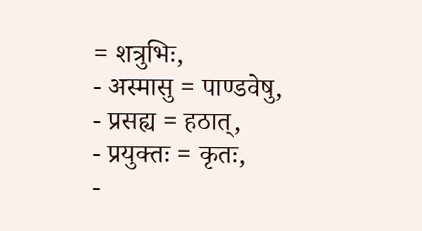= शत्रुभिः,
- अस्मासु = पाण्डवेषु,
- प्रसह्य = हठात्,
- प्रयुक्तः = कृतः,
-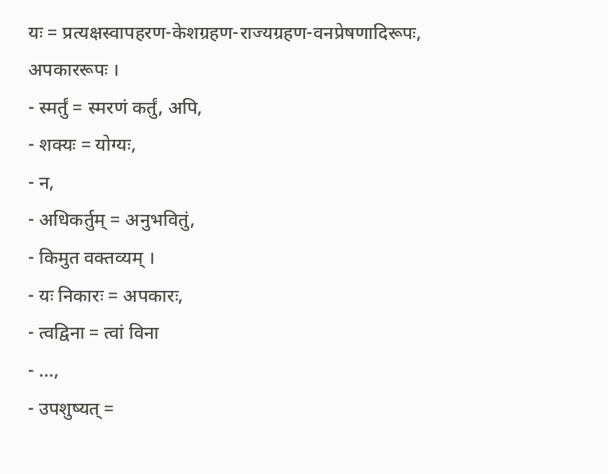यः = प्रत्यक्षस्वापहरण-केशग्रहण-राज्यग्रहण-वनप्रेषणादिरूपः, अपकाररूपः ।
- स्मर्तुं = स्मरणं कर्तुं, अपि,
- शक्यः = योग्यः,
- न,
- अधिकर्तुम् = अनुभवितुं,
- किमुत वक्तव्यम् ।
- यः निकारः = अपकारः,
- त्वद्विना = त्वां विना
- ...,
- उपशुष्यत् =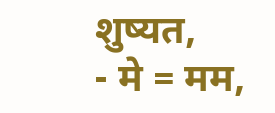शुष्यत,
- मे = मम,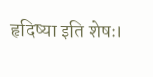हृदिष्या इति शेषः।